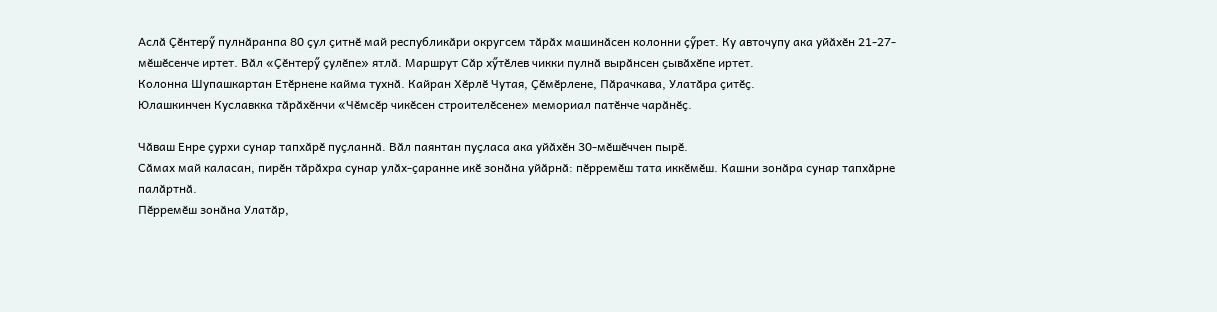Аслӑ Ҫӗнтерӳ пулнӑранпа 80 ҫул ҫитнӗ май республикӑри округсем тӑрӑх машинӑсен колонни ҫӳрет. Ку авточупу ака уйӑхӗн 21-27-мӗшӗсенче иртет. Вӑл «Ҫӗнтерӳ ҫулӗпе» ятлӑ. Маршрут Сӑр хӳтӗлев чикки пулнӑ вырӑнсен ҫывӑхӗпе иртет.
Колонна Шупашкартан Етӗрнене кайма тухнӑ. Кайран Хӗрлӗ Чутая, Ҫӗмӗрлене, Пӑрачкава, Улатӑра ҫитӗҫ.
Юлашкинчен Куславкка тӑрӑхӗнчи «Чӗмсӗр чикӗсен строителӗсене» мемориал патӗнче чарӑнӗҫ.

Чӑваш Енре ҫурхи сунар тапхӑрӗ пуҫланнӑ. Вӑл паянтан пуҫласа ака уйӑхӗн 30-мӗшӗччен пырӗ.
Сӑмах май каласан, пирӗн тӑрӑхра сунар улӑх-ҫаранне икӗ зонӑна уйӑрнӑ: пӗрремӗш тата иккӗмӗш. Кашни зонӑра сунар тапхӑрне палӑртнӑ.
Пӗрремӗш зонӑна Улатӑр,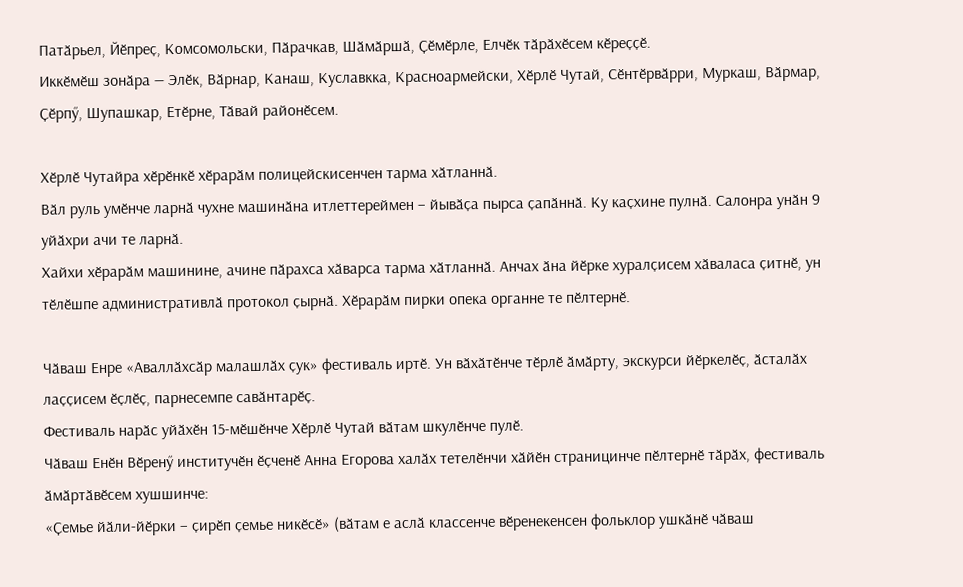Патӑрьел, Йӗпреҫ, Комсомольски, Пӑрачкав, Шӑмӑршӑ, Ҫӗмӗрле, Елчӗк тӑрӑхӗсем кӗреҫҫӗ.
Иккӗмӗш зонӑра — Элӗк, Вӑрнар, Канаш, Куславкка, Красноармейски, Хӗрлӗ Чутай, Сӗнтӗрвӑрри, Муркаш, Вӑрмар, Ҫӗрпӳ, Шупашкар, Етӗрне, Тӑвай районӗсем.

Хӗрлӗ Чутайра хӗрӗнкӗ хӗрарӑм полицейскисенчен тарма хӑтланнӑ.
Вӑл руль умӗнче ларнӑ чухне машинӑна итлеттереймен – йывӑҫа пырса ҫапӑннӑ. Ку каҫхине пулнӑ. Салонра унӑн 9 уйӑхри ачи те ларнӑ.
Хайхи хӗрарӑм машинине, ачине пӑрахса хӑварса тарма хӑтланнӑ. Анчах ӑна йӗрке хуралҫисем хӑваласа ҫитнӗ, ун тӗлӗшпе административлӑ протокол ҫырнӑ. Хӗрарӑм пирки опека органне те пӗлтернӗ.

Чӑваш Енре «Аваллӑхсӑр малашлӑх ҫук» фестиваль иртӗ. Ун вӑхӑтӗнче тӗрлӗ ӑмӑрту, экскурси йӗркелӗҫ, ӑсталӑх лаҫҫисем ӗҫлӗҫ, парнесемпе савӑнтарӗҫ.
Фестиваль нарӑс уйӑхӗн 15-мӗшӗнче Хӗрлӗ Чутай вӑтам шкулӗнче пулӗ.
Чӑваш Енӗн Вӗренӳ институчӗн ӗҫченӗ Анна Егорова халӑх тетелӗнчи хӑйӗн страницинче пӗлтернӗ тӑрӑх, фестиваль ӑмӑртӑвӗсем хушшинче:
«Ҫемье йӑли-йӗрки – ҫирӗп ҫемье никӗсӗ» (вӑтам е аслӑ классенче вӗренекенсен фольклор ушкӑнӗ чӑваш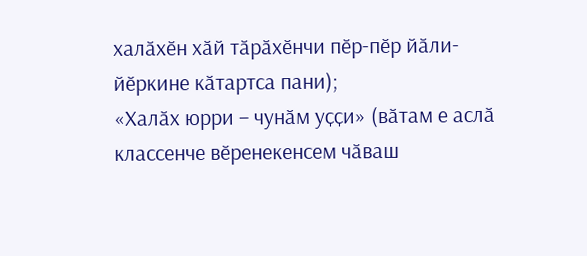халӑхӗн хӑй тӑрӑхӗнчи пӗр-пӗр йӑли-йӗркине кӑтартса пани);
«Халӑх юрри – чунӑм уҫҫи» (вӑтам е аслӑ классенче вӗренекенсем чӑваш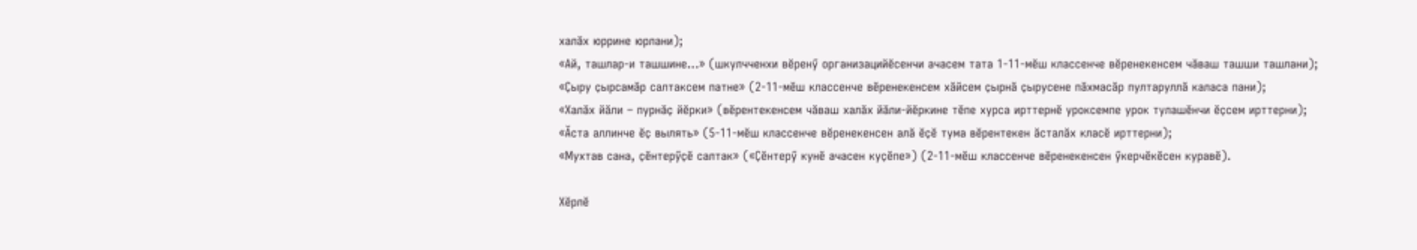халӑх юррине юрлани);
«Ай, ташлар-и ташшине…» (шкулчченхи вӗренӳ организацийӗсенчи ачасем тата 1-11-мӗш классенче вӗренекенсем чӑваш ташши ташлани);
«Ҫыру ҫырсамӑр салтаксем патне» (2-11-мӗш классенче вӗренекенсем хӑйсем ҫырнӑ ҫырусене пӑхмасӑр пултаруллӑ каласа пани);
«Халӑх йӑли – пурнӑҫ йӗрки» (вӗрентекенсем чӑваш халӑх йӑли-йӗркине тӗпе хурса ирттернӗ уроксемпе урок тулашӗнчи ӗҫсем ирттерни);
«Ӑста аллинче ӗҫ вылять» (5-11-мӗш классенче вӗренекенсен алӑ ӗҫӗ тума вӗрентекен ӑсталӑх класӗ ирттерни);
«Мухтав сана, ҫӗнтерӳҫӗ салтак» («Ҫӗнтерӳ кунӗ ачасен куҫӗпе») (2-11-мӗш классенче вӗренекенсен ӳкерчӗкӗсен куравӗ).

Хӗрлӗ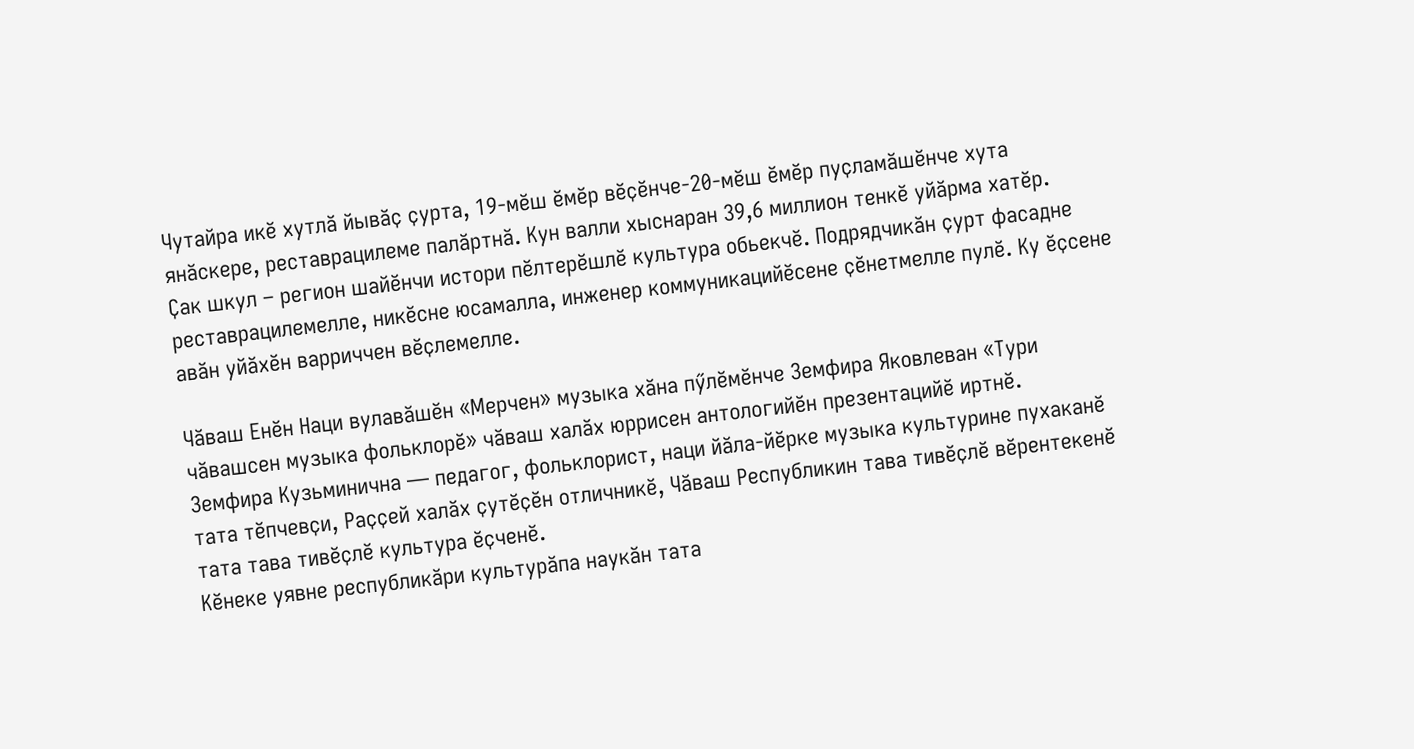Чутайра икӗ хутлӑ йывӑҫ ҫурта, 19-мӗш ӗмӗр вӗҫӗнче-20-мӗш ӗмӗр пуҫламӑшӗнче хута янӑскере, реставрацилеме палӑртнӑ. Кун валли хыснаран 39,6 миллион тенкӗ уйӑрма хатӗр.
Ҫак шкул – регион шайӗнчи истори пӗлтерӗшлӗ культура обьекчӗ. Подрядчикӑн ҫурт фасадне реставрацилемелле, никӗсне юсамалла, инженер коммуникацийӗсене ҫӗнетмелле пулӗ. Ку ӗҫсене авӑн уйӑхӗн варриччен вӗҫлемелле.

Чӑваш Енӗн Наци вулавӑшӗн «Мерчен» музыка хӑна пӳлӗмӗнче Земфира Яковлеван «Тури чӑвашсен музыка фольклорӗ» чӑваш халӑх юррисен антологийӗн презентацийӗ иртнӗ.
Земфира Кузьминична — педагог, фольклорист, наци йӑла-йӗрке музыка культурине пухаканӗ тата тӗпчевҫи, Раҫҫей халӑх ҫутӗҫӗн отличникӗ, Чӑваш Республикин тава тивӗҫлӗ вӗрентекенӗ тата тава тивӗҫлӗ культура ӗҫченӗ.
Кӗнеке уявне республикӑри культурӑпа наукӑн тата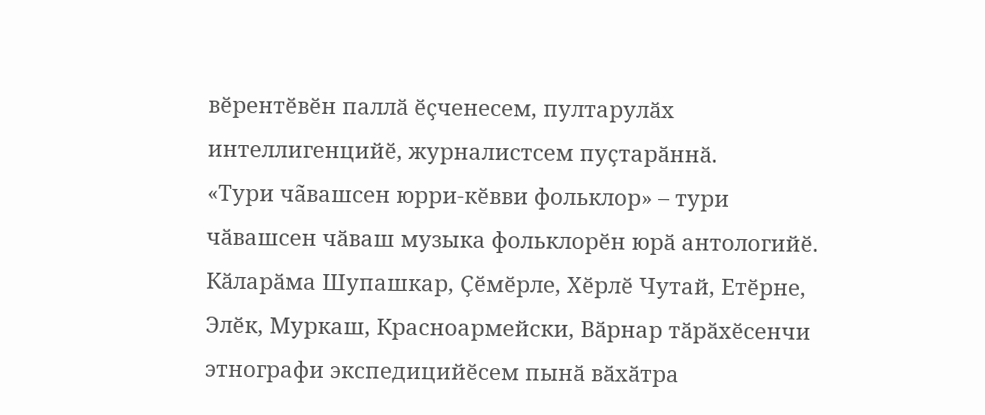вӗрентӗвӗн паллӑ ӗҫченесем, пултарулӑх интеллигенцийӗ, журналистсем пуҫтарӑннӑ.
«Тури чãвашсен юрри-кӗвви фольклор» – тури чӑвашсен чӑваш музыка фольклорӗн юрӑ антологийӗ. Кӑларӑма Шупашкар, Ҫӗмӗрле, Хӗрлӗ Чутай, Етӗрне, Элӗк, Муркаш, Красноармейски, Вӑрнар тӑрӑхӗсенчи этнографи экспедицийӗсем пынӑ вӑхӑтра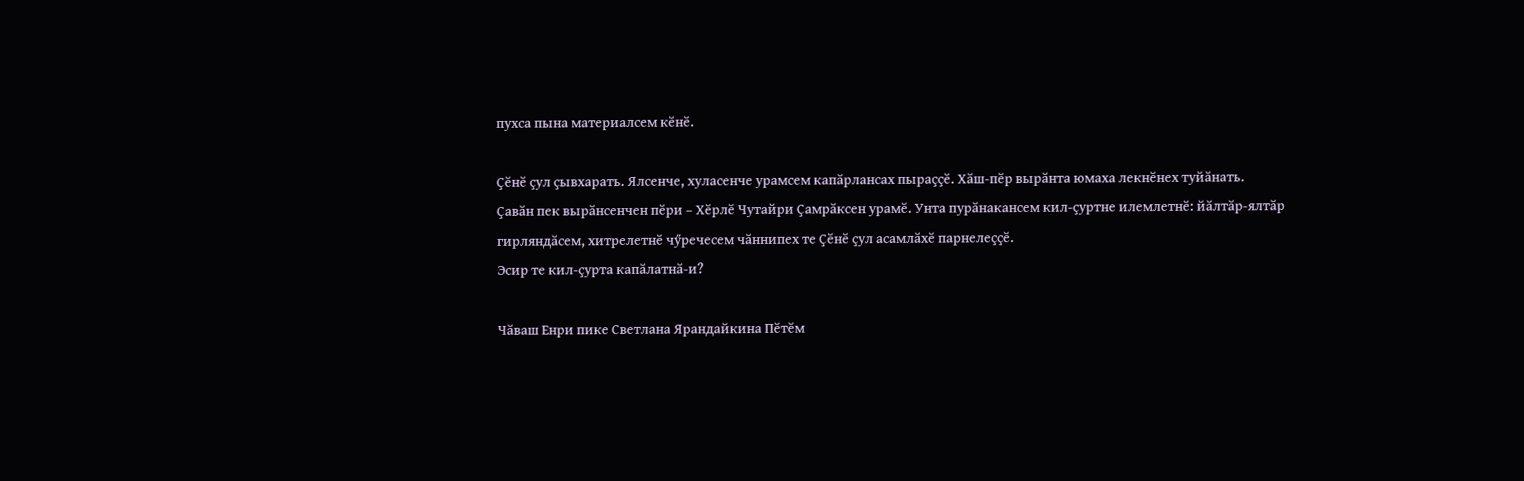пухса пына материалсем кӗнӗ.

Ҫӗнӗ ҫул ҫывхарать. Ялсенче, хуласенче урамсем капӑрлансах пыраҫҫӗ. Хӑш-пӗр вырӑнта юмаха лекнӗнех туйӑнать.
Ҫавӑн пек вырӑнсенчен пӗри – Хӗрлӗ Чутайри Ҫамрӑксен урамӗ. Унта пурӑнакансем кил-ҫуртне илемлетнӗ: йӑлтӑр-ялтӑр гирляндӑсем, хитрелетнӗ чӳречесем чӑннипех те Ҫӗнӗ ҫул асамлӑхӗ парнелеҫҫӗ.
Эсир те кил-ҫурта капӑлатнӑ-и?

Чӑваш Енри пике Светлана Ярандайкина Пӗтӗм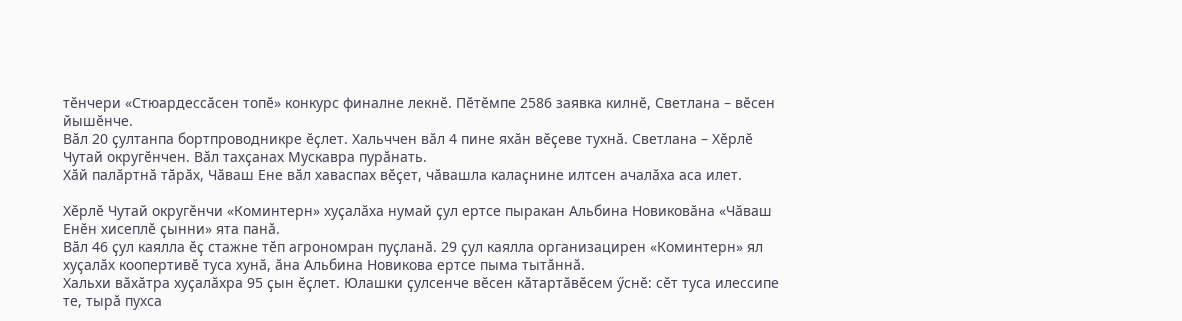тӗнчери «Стюардессӑсен топӗ» конкурс финалне лекнӗ. Пӗтӗмпе 2586 заявка килнӗ, Светлана – вӗсен йышӗнче.
Вӑл 20 ҫултанпа бортпроводникре ӗҫлет. Хальччен вӑл 4 пине яхӑн вӗҫеве тухнӑ. Светлана – Хӗрлӗ Чутай округӗнчен. Вӑл тахҫанах Мускавра пурӑнать.
Хӑй палӑртнӑ тӑрӑх, Чӑваш Ене вӑл хаваспах вӗҫет, чӑвашла калаҫнине илтсен ачалӑха аса илет.

Хӗрлӗ Чутай округӗнчи «Коминтерн» хуҫалӑха нумай ҫул ертсе пыракан Альбина Новиковӑна «Чӑваш Енӗн хисеплӗ ҫынни» ята панӑ.
Вӑл 46 ҫул каялла ӗҫ стажне тӗп агрономран пуҫланӑ. 29 ҫул каялла организацирен «Коминтерн» ял хуҫалӑх коопертивӗ туса хунӑ, ӑна Альбина Новикова ертсе пыма тытӑннӑ.
Хальхи вӑхӑтра хуҫалӑхра 95 ҫын ӗҫлет. Юлашки ҫулсенче вӗсен кӑтартӑвӗсем ӳснӗ: сӗт туса илессипе те, тырӑ пухса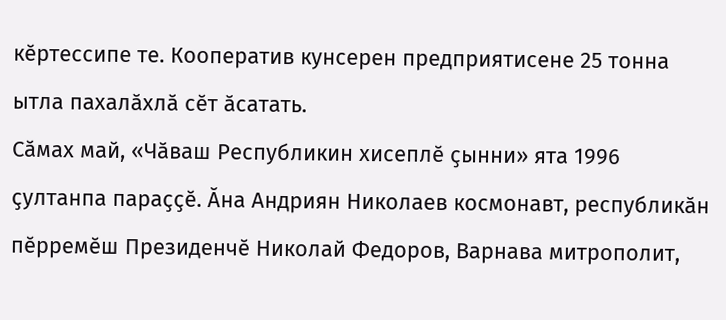кӗртессипе те. Кооператив кунсерен предприятисене 25 тонна ытла пахалӑхлӑ сӗт ӑсатать.
Сӑмах май, «Чӑваш Республикин хисеплӗ ҫынни» ята 1996 ҫултанпа параҫҫӗ. Ӑна Андриян Николаев космонавт, республикӑн пӗрремӗш Президенчӗ Николай Федоров, Варнава митрополит,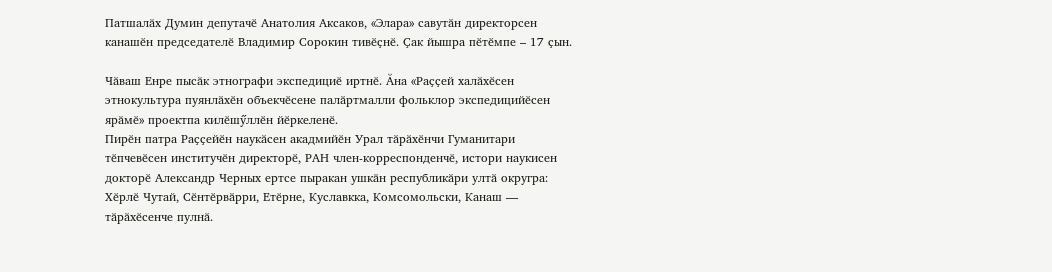Патшалӑх Думин депутачӗ Анатолия Аксаков, «Элара» савутӑн директорсен канашӗн председателӗ Владимир Сорокин тивӗҫнӗ. Ҫак йышра пӗтӗмпе – 17 ҫын.

Чӑваш Енре пысӑк этнографи экспедициӗ иртнӗ. Ӑна «Раҫҫей халӑхӗсен этнокультура пуянлӑхӗн объекчӗсене палӑртмалли фольклор экспедицийӗсен ярӑмӗ» проектпа килӗшӳллӗн йӗркеленӗ.
Пирӗн патра Раҫҫейӗн наукӑсен акадмийӗн Урал тӑрӑхӗнчи Гуманитари тӗпчевӗсен институчӗн директорӗ, РАН член-корреспонденчӗ, истори наукисен докторӗ Александр Черных ертсе пыракан ушкӑн республикӑри ултӑ округра: Хӗрлӗ Чутай, Сӗнтӗрвӑрри, Етӗрне, Куславкка, Комсомольски, Канаш — тӑрӑхӗсенче пулнӑ.